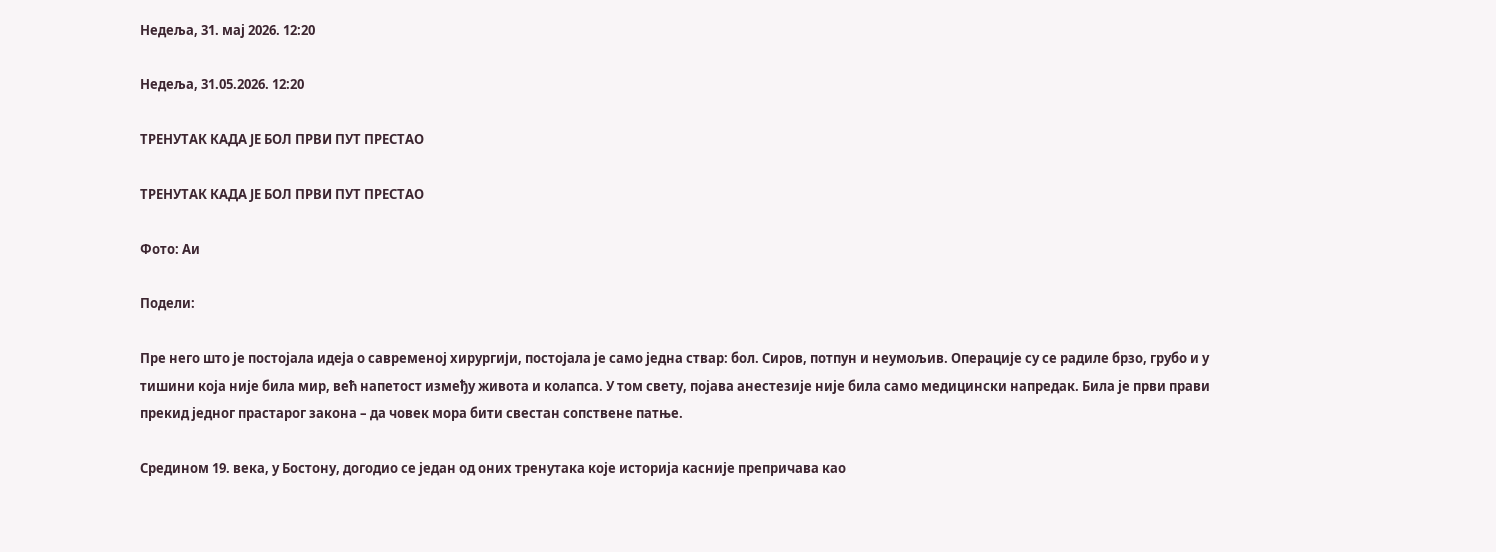Недеља, 31. мај 2026. 12:20

Недеља, 31.05.2026. 12:20

ТРЕНУТАК КАДА ЈЕ БОЛ ПРВИ ПУТ ПРЕСТАО

ТРЕНУТАК КАДА ЈЕ БОЛ ПРВИ ПУТ ПРЕСТАО

Фото: Аи

Подели:

Пре него што је постојала идеја о савременој хирургији, постојала је само једна ствар: бол. Сиров, потпун и неумољив. Операције су се радиле брзо, грубо и у тишини која није била мир, већ напетост између живота и колапса. У том свету, појава анестезије није била само медицински напредак. Била је први прави прекид једног прастарог закона – да човек мора бити свестан сопствене патње.

Средином 19. века, у Бостону, догодио се један од оних тренутака које историја касније препричава као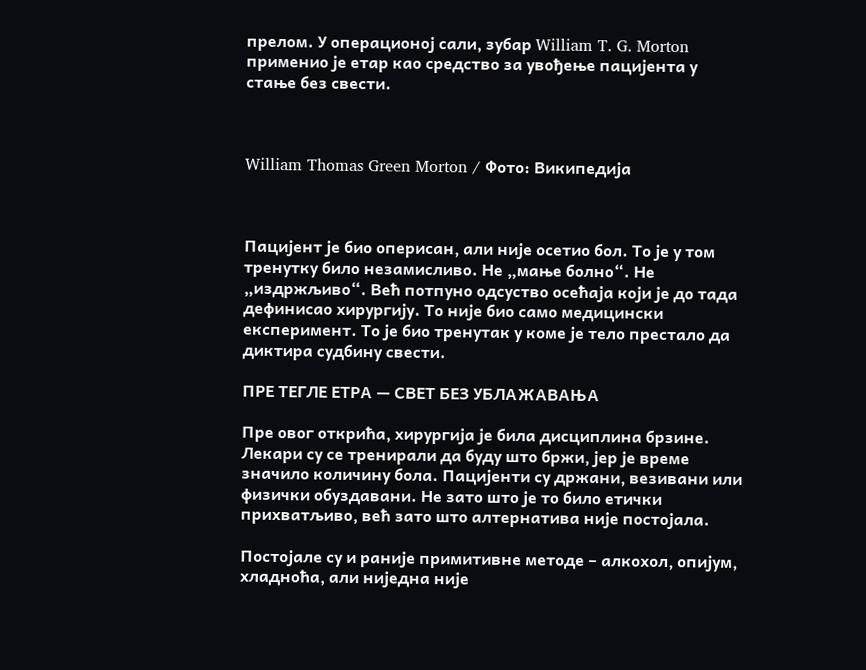прелом. У операционој сали, зубар William T. G. Morton применио је етар као средство за увођење пацијента у стање без свести.



William Thomas Green Morton / Фото: Википедија



Пацијент је био оперисан, али није осетио бол. То је у том тренутку било незамисливо. Не „мање болно“. Не „издржљиво“. Већ потпуно одсуство осећаја који је до тада дефинисао хирургију. То није био само медицински експеримент. То је био тренутак у коме је тело престало да диктира судбину свести.

ПРЕ ТЕГЛЕ ЕТРА — СВЕТ БЕЗ УБЛАЖАВАЊА

Пре овог открића, хирургија је била дисциплина брзине. Лекари су се тренирали да буду што бржи, јер је време значило количину бола. Пацијенти су држани, везивани или физички обуздавани. Не зато што је то било етички прихватљиво, већ зато што алтернатива није постојала.

Постојале су и раније примитивне методе – алкохол, опијум, хладноћа, али ниједна није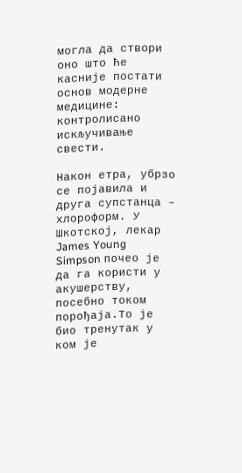могла да створи оно што ће касније постати основ модерне медицине: контролисано искључивање свести.

Након етра, убрзо се појавила и друга супстанца – хлороформ. У Шкотској, лекар James Young Simpson почео је да га користи у акушерству, посебно током порођаја.То је био тренутак у ком је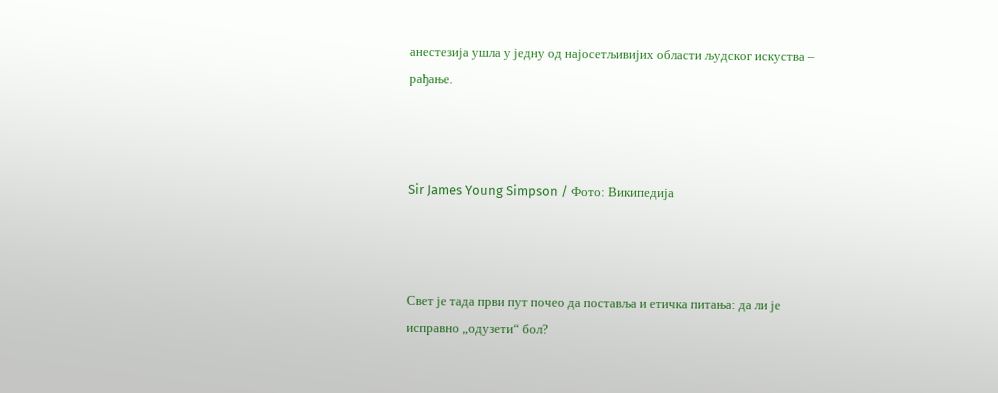анестезија ушла у једну од најосетљивијих области људског искуства – рађање.



Sir James Young Simpson / Фото: Википедија



Свет је тада први пут почео да поставља и етичка питања: да ли је исправно „одузети“ бол?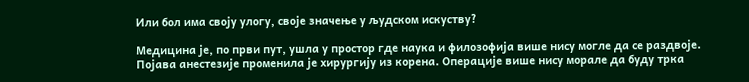Или бол има своју улогу, своје значење у људском искуству?

Медицина је, по први пут, ушла у простор где наука и филозофија више нису могле да се раздвоје. Појава анестезије променила је хирургију из корена. Операције више нису морале да буду трка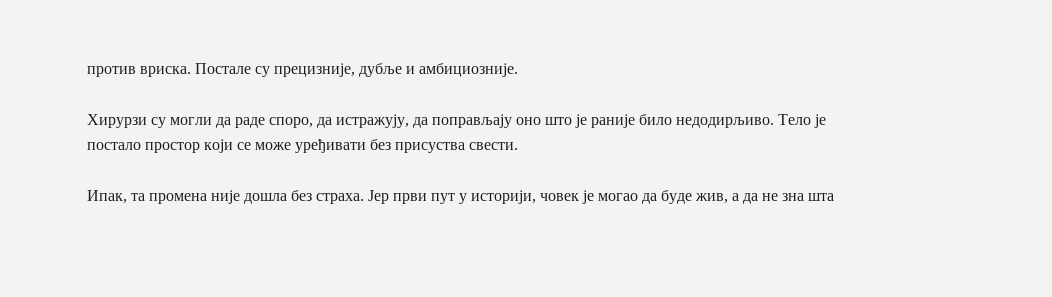против вриска. Постале су прецизније, дубље и амбициозније.

Хирурзи су могли да раде споро, да истражују, да поправљају оно што је раније било недодирљиво. Тело је постало простор који се може уређивати без присуства свести.

Ипак, та промена није дошла без страха. Јер први пут у историји, човек је могао да буде жив, а да не зна шта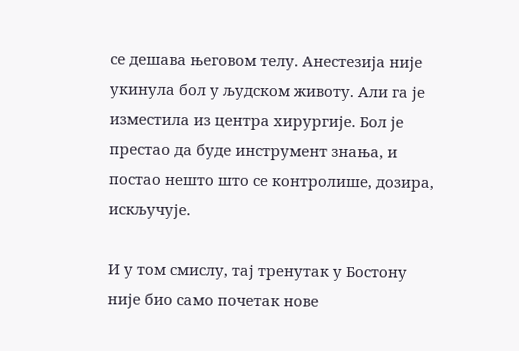се дешава његовом телу. Анестезија није укинула бол у људском животу. Али га је изместила из центра хирургије. Бол је престао да буде инструмент знања, и постао нешто што се контролише, дозира, искључује.

И у том смислу, тај тренутак у Бостону није био само почетак нове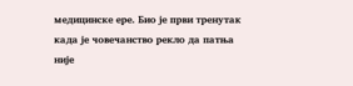медицинске ере. Био је први тренутак када је човечанство рекло да патња није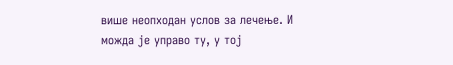више неопходан услов за лечење. И можда је управо ту, у тој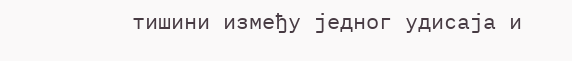тишини између једног удисаја и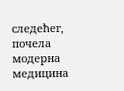следећег, почела модерна медицина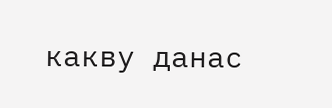какву данас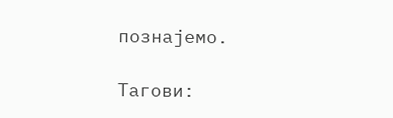познајемо.

Тагови: